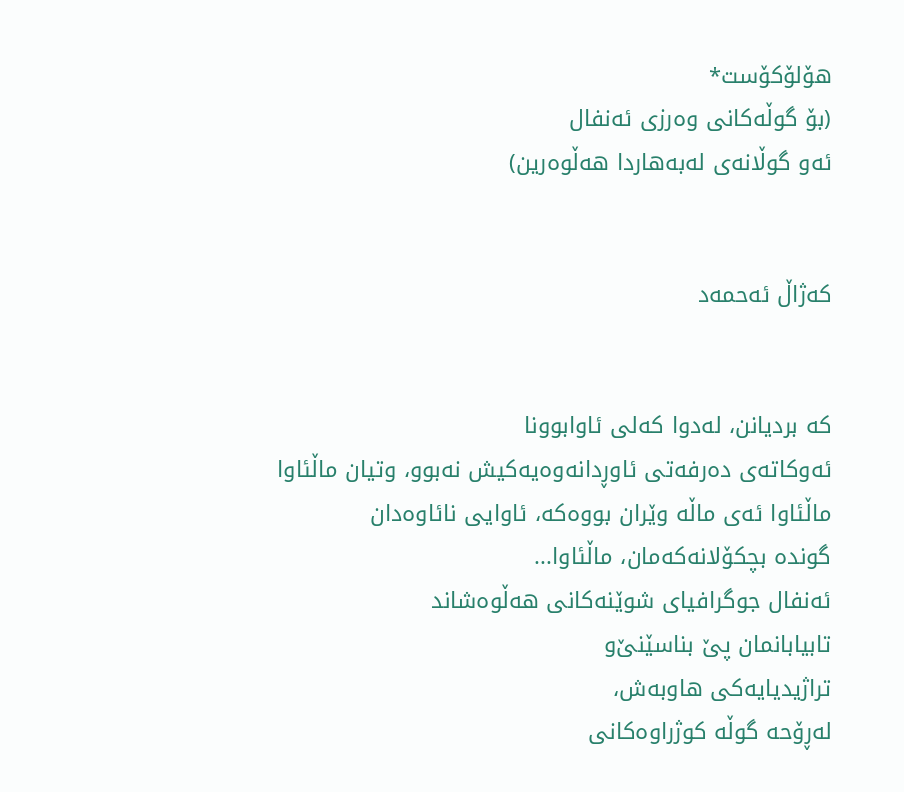هۆلۆكۆست*
(بۆ گوڵه‌كانی‌ وه‌رزی‌ ئه‌نفال
ئه‌و گوڵانه‌ی‌ له‌به‌هاردا هه‌ڵوه‌رین)


که‌ژاڵ ئه‌حمه‌د


كه‌ بردیانن، له‌دوا كه‌لی‌ ئاوابوونا
ئه‌وكاته‌ی‌ ده‌رفه‌تی‌ ئاوڕدانه‌وه‌یه‌كیش نه‌بوو، وتیان ماڵئاوا
ماڵئاوا ئه‌ی‌ ماڵه‌ وێران بووه‌كه‌، ئاوایی‌ نائاوه‌دان
گونده‌ بچكۆلانه‌كه‌مان، ماڵئاوا...
ئه‌نفال جوگرافیای‌ شوێنه‌كانی‌ هه‌ڵوه‌شاند
تابیابانمان پێ‌ بناسێنێ‌‌و
تراژیدیایه‌كی‌ هاوبه‌ش،
له‌ڕۆحه‌ گوڵه‌ كوژراوه‌كانی‌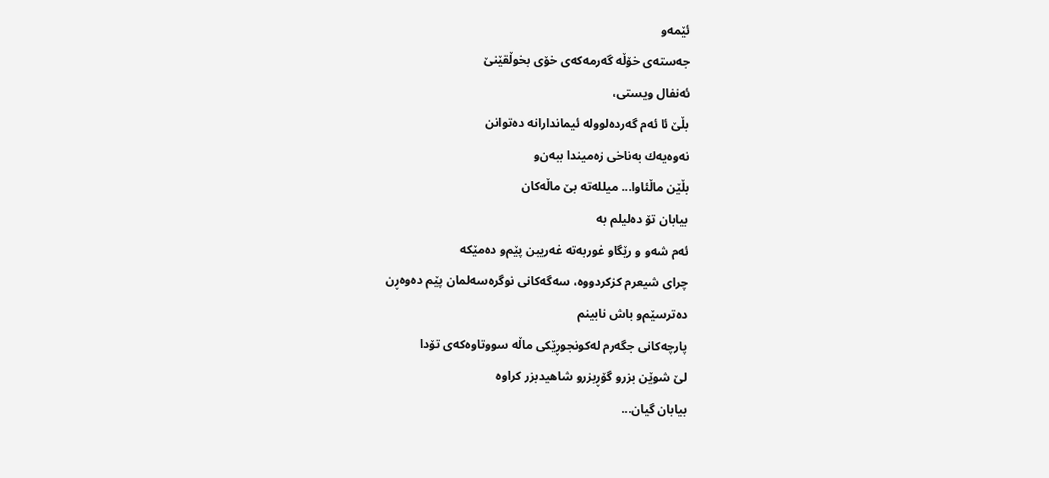ئێمه‌و
جه‌سته‌ی‌ خۆڵه‌ گه‌رمه‌كه‌ی‌ خۆی‌ بخوڵقێنێ‌
ئه‌نفال ویستی‌،
بڵێ‌ ئا ئه‌م گه‌رده‌لووله‌ ئیماندارانه‌ ده‌توانن
نه‌وه‌یه‌ك به‌ناخی‌ زه‌میندا ببه‌ن‌و
بڵێن ماڵئاوا... میلله‌ته‌ بێ‌ ماڵه‌كان
بیابان تۆ ده‌لیلم به‌
ئه‌م شه‌و و رێگاو غوربه‌ته‌ غه‌ریبن پێم‌و ده‌مێكه‌
چرای‌ شیعرم كزكردووه‌، سه‌گه‌كانی‌ نوگره‌سه‌لمان پێم ده‌وه‌ڕن
ده‌ترسێم‌و باش نابینم
پارچه‌كانی‌ جگه‌رم له‌كونجوڕێكی‌ ماڵه‌ سووتاوه‌كه‌ی‌ تۆدا
لێ شوێن بزرو گۆڕبزرو شاهیدبزر كراوه‌
بیابان گیان...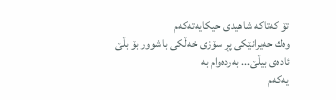تۆ كه‌تاكه‌ شاهیدی‌ حیكایه‌ته‌كه‌م
وه‌ك حه‌یرانێكی‌ پڕ سۆزی‌ خه‌ڵكی‌ باشوور بۆ بڵێ‌
ئاده‌ی‌ بیڵێ‌... به‌رده‌وام به‌
یه‌كه‌م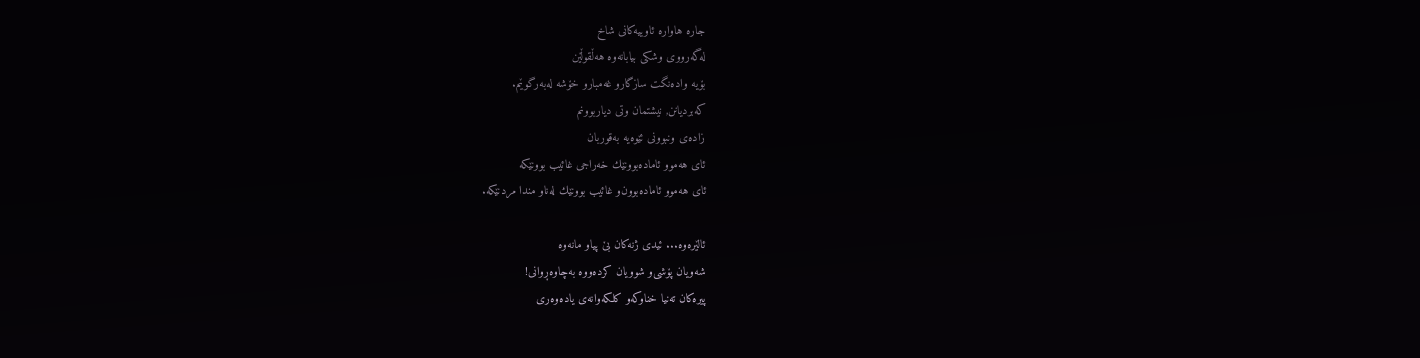جاره‌ هاواره‌ ئاوییه‌كانی‌ شاخ
له‌گه‌رووی‌ وشكی‌ بیابانه‌وه‌ هه‌ڵقوڵێن
بۆیه‌ واده‌نگت سازگارو غه‌مبارو خۆشه‌ له‌به‌رگوێم.
كه‌بردیانن, نیشتمان وتی‌ دیاربوونم
زاده‌ی‌ ونبوونی‌ ئێوه‌یه‌ به‌قوربان
ئای‌ هه‌موو ئاماده‌بوونێك خه‌راجی‌ غائیب بوونێكه‌
ئای‌ هه‌موو ئاماده‌بوون‌و غائیب بوونێك له‌ناو مندا مردنێكه‌.

ئالێره‌وه‌... ئیدی‌ ژنه‌كان بێ‌ پیاو مانه‌وه‌
شه‌ویان پۆشی‌‌و شوویان كرده‌ووه‌ به‌چاوه‌ڕوانی‌!
پیره‌كان ته‌نیا خناوكه‌و كلكه‌وانه‌ی‌ یاده‌وه‌ری‌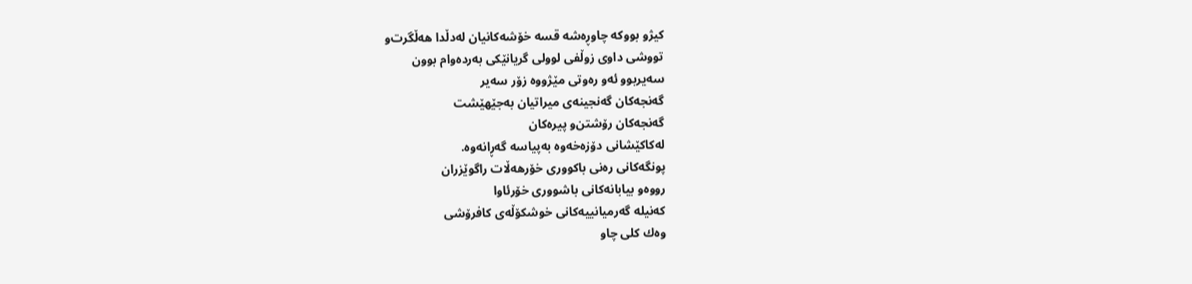كیژو بووكه‌ چاوڕه‌شه‌ قسه‌ خۆشه‌كانیان له‌دڵدا هه‌ڵگرت‌و
تووشی‌ داوی‌ زوڵفی‌ لوولی‌ گریانێكی‌ به‌رده‌وام بوون
سه‌یربوو ئه‌و ره‌وتی‌ مێژووه‌ زۆر سه‌یر
گه‌نجه‌كان گه‌نجینه‌ی‌ میراتیان به‌جێهێشت
گه‌نجه‌كان رۆشتن‌و پیره‌كان
له‌كاكێشانی‌ دۆزه‌خه‌وه‌ به‌پیاسه‌ گه‌ڕانه‌وه‌.
پونگه‌كانی‌ ره‌نی‌ باكووری‌ خۆرهه‌ڵات راگوێزران
رووه‌و بیابانه‌كانی‌ باشووری‌ خۆرئاوا
كه‌نیله‌ گه‌رمیانییه‌كانی‌ خوشكۆڵه‌ی‌ كافرۆشی‌
وه‌ك كلی‌ چاو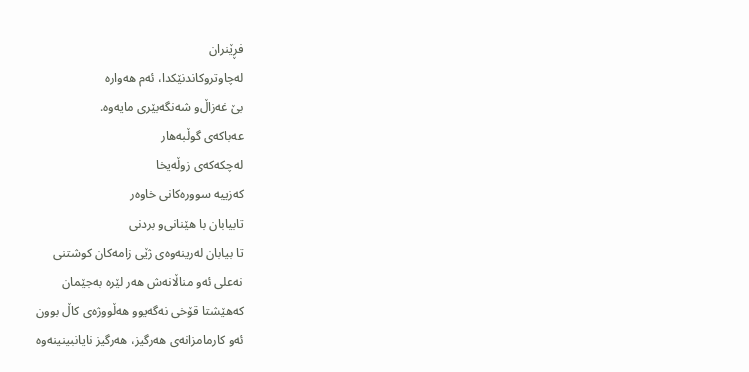فڕێنران
له‌چاوتروكاندنێكدا، ئه‌م هه‌واره‌
بێ‌ غه‌زاڵ‌‌و شه‌نگه‌بێری‌ مایه‌وه‌.
عه‌باكه‌ی‌ گوڵبه‌هار
له‌چكه‌كه‌ی‌ زوڵه‌یخا
كه‌زییه‌ سووره‌كانی‌ خاوه‌ر
تابیابان با هێنانی‌‌و بردنی‌
تا بیابان له‌رینه‌وه‌ی‌ ژێی‌ زامه‌كان كوشتنی‌
نه‌علی‌ ئه‌و مناڵانه‌ش هه‌ر لێره‌ به‌جێمان
كه‌هێشتا قۆخی‌ نه‌گه‌یوو هه‌ڵووژه‌ی‌ كاڵ‌ بوون
ئه‌و كارمامزانه‌ی‌ هه‌رگیز، هه‌رگیز نایانبینینه‌وه‌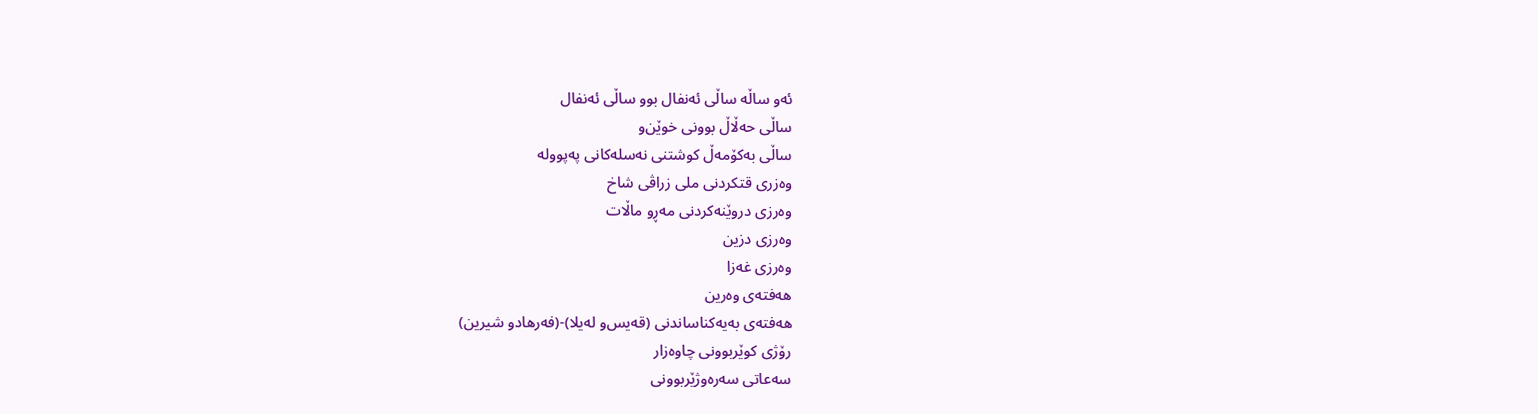ئه‌و ساڵه‌ ساڵی‌ ئه‌نفال بوو ساڵی‌ ئه‌نفال
ساڵی‌ حه‌ڵاڵ‌ بوونی‌ خوێن‌و
ساڵی‌ به‌كۆمه‌ڵ‌ كوشتنی‌ نه‌سله‌كانی‌ په‌پووله‌
وه‌زری‌ قتكردنی‌ ملی‌ زراڤی‌ شاخ
وه‌رزی‌ دروێنه‌كردنی‌ مه‌ڕو ماڵات
وه‌رزی‌ دزین
وه‌رزی‌ غه‌زا
هه‌فته‌ی‌ وه‌رین
هه‌فته‌ی‌ به‌یه‌كناساندنی‌ (قه‌یس‌و له‌یلا)-(فه‌رهاد‌و شیرین)
رۆژی‌ كوێربوونی‌ چاوه‌زار
سه‌عاتی‌ سه‌ره‌وژێربوونی‌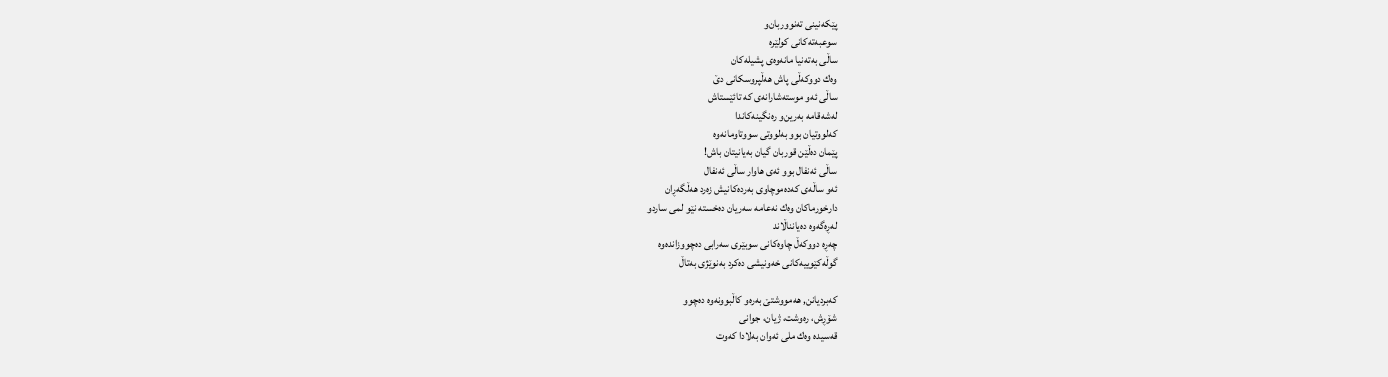پێكه‌نینی‌ ته‌نووربان‌و
سوعبه‌ته‌كانی‌ كولێره‌
ساڵی‌ به‌ته‌نیا مانه‌وه‌ی‌ پشیله‌كان
وه‌ك دووكه‌ڵی‌ پاش هه‌ڵپروسكانی‌ دێ‌
ساڵی‌ ئه‌و موسته‌شارانه‌ی‌ كه‌ تائێستاش
له‌شه‌قامه‌ به‌رین‌و ره‌نگینه‌كاندا
كه‌لووتیان بوو به‌لووتی‌ سووتاومانه‌وه‌
پێمان ده‌ڵێن قوربان گیان به‌یانیتان باش!
ساڵی‌ ئه‌نفال بوو ئه‌ی‌ هاوار ساڵی‌ ئه‌نفال
ئه‌و ساڵه‌ی‌ كه‌ده‌موچاوی‌ به‌رده‌كانیش زه‌رد هه‌ڵگه‌ڕان
دارخورماكان وه‌ك نه‌عامه‌ سه‌ریان ده‌خسته‌ نێو لمی‌ ساردو
له‌ڕه‌گه‌وه‌ ده‌یانناڵاند
چه‌ڕه‌ دووكه‌ڵ‌ چاوه‌كانی‌ سوبێری‌ سه‌رابی‌ ده‌چووزانده‌وه‌
گوڵه‌كێوییه‌كانی‌ خه‌ونیشی‌ ده‌كرد به‌نوێژی‌ به‌تاڵ‌

كه‌بردیانن, هه‌مووشتێ‌ به‌ره‌و كاڵبوونه‌وه‌ ده‌چوو
شۆڕش، ره‌وشت، ژیان، جوانی‌
قه‌سیده‌ وه‌ك ملی‌ ئه‌وان به‌لادا كه‌وت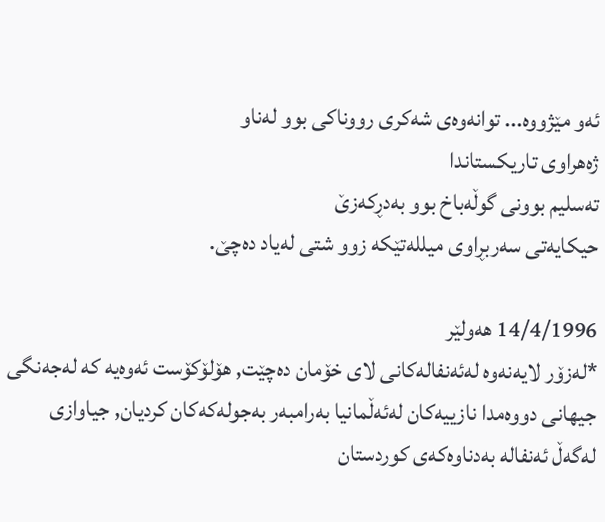ئه‌و مێژووه‌... توانه‌وه‌ی‌ شه‌كری‌ رووناكی‌ بوو له‌ناو
ژه‌هراوی‌ تاریكستاندا
ته‌سلیم بوونی‌ گوڵه‌باخ بوو به‌دڕكه‌زێ‌
حیكایه‌تی‌ سه‌ربڕاوی‌ میلله‌تێكه‌ زوو شتی‌ له‌یاد ده‌چێ‌.

14/4/1996 هه‌ولێر
*له‌زۆر لایه‌نه‌وه‌ له‌ئه‌نفاله‌كانی‌ لای‌ خۆمان ده‌چێت, هۆلۆكۆست ئه‌وه‌یه‌ كه‌ له‌جه‌نگی‌ جیهانی‌ دووه‌مدا نازییه‌كان له‌ئه‌ڵمانیا به‌رامبه‌ر به‌جوله‌كه‌كان كردیان, جیاوازی‌ له‌گه‌ڵ‌ ئه‌نفاله‌ به‌دناوه‌كه‌ی‌ كوردستان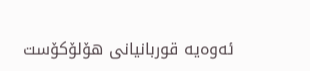ئه‌وه‌یه‌ قوربانیانی‌ هۆلۆكۆست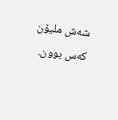شه‌ش ملیۆن كه‌س بوون.